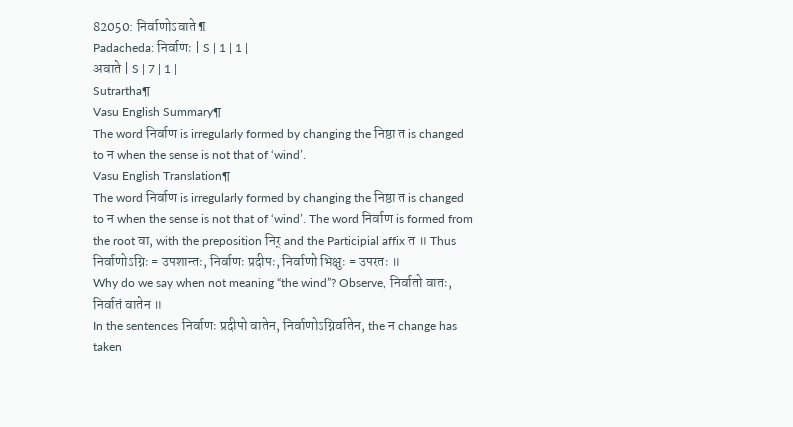82050: निर्वाणोऽवाते¶
Padacheda: निर्वाणः | S | 1 | 1 |
अवाते | S | 7 | 1 |
Sutrartha¶
Vasu English Summary¶
The word निर्वाण is irregularly formed by changing the निष्ठा त is changed to न when the sense is not that of ‘wind’.
Vasu English Translation¶
The word निर्वाण is irregularly formed by changing the निष्ठा त is changed to न when the sense is not that of ‘wind’. The word निर्वाण is formed from the root वा, with the preposition निर् and the Participial affix त ॥ Thus निर्वाणोऽग्निः = उपशान्तः, निर्वाणः प्रदीपः, निर्वाणो भिक्षुः = उपरतः ॥
Why do we say when not meaning “the wind”? Observe, निर्वातो वातः, निर्वातं वातेन ॥
In the sentences निर्वाणः प्रदीपो वातेन, निर्वाणोऽग्निर्वातेन, the न change has taken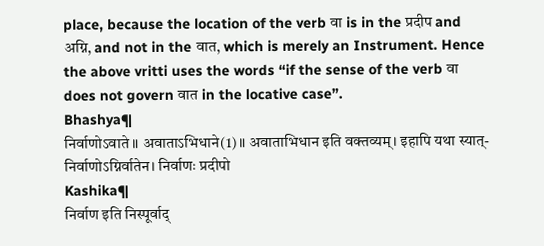place, because the location of the verb वा is in the प्रदीप and अग्नि, and not in the वात, which is merely an Instrument. Hence the above vritti uses the words “if the sense of the verb वा does not govern वात in the locative case”.
Bhashya¶
निर्वाणोऽवाते ॥ अवाताऽभिधाने(1)॥ अवाताभिधान इति वक्तव्यम्। इहापि यथा स्यात्-निर्वाणोऽग्निर्वातेन। निर्वाणः प्रदीपो
Kashika¶
निर्वाण इति निस्पूर्वाद्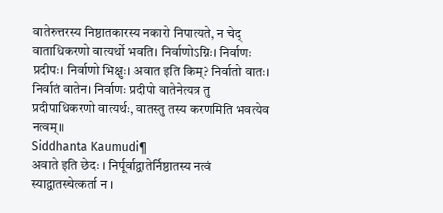वातेरुत्तरस्य निष्ठातकारस्य नकारो निपात्यते, न चेद् वाताधिकरणो वात्यर्थो भवति। निर्वाणोऽग्निः। निर्वाणः प्रदीपः। निर्वाणो भिक्षुः। अवात इति किम्? निर्वातो वातः। निर्वातं वातेन। निर्वाणः प्रदीपो वातेनेत्यत्र तु प्रदीपाधिकरणो वात्यर्थः, वातस्तु तस्य करणमिति भवत्येव नत्वम्॥
Siddhanta Kaumudi¶
अवाते इति छेदः । निर्पूर्वाद्वातेर्निष्ठातस्य नत्वं स्याद्वातस्चेत्कर्ता न ।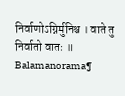निर्वाणोऽग्निर्मुनिश्च । वाते तु निर्वातो वातः ॥
Balamanorama¶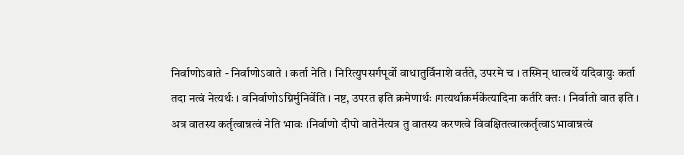निर्वाणोऽवाते - निर्वाणोऽवाते । कर्ता नेति । निरित्युपसर्गपूर्वो वाधातुर्विनाशे वर्तते, उपरमे च । तस्मिन् धात्वर्थे यदिवायुः कर्ता तदा नत्वं नेत्यर्थः । वनिर्वाणोऽग्निर्मुनिर्वेति । नष्ट, उपरत इति क्रमेणार्थः ।गत्यर्थाकर्मके॑त्यादिना कर्तरि क्तः । निर्वातो वात इति । अत्र वातस्य कर्तृत्वान्नत्वं नेति भावः ।निर्वाणो दीपो वातेने॑त्यत्र तु वातस्य करणत्वे विवक्षितत्वात्कर्तृत्वाऽभावान्नत्वं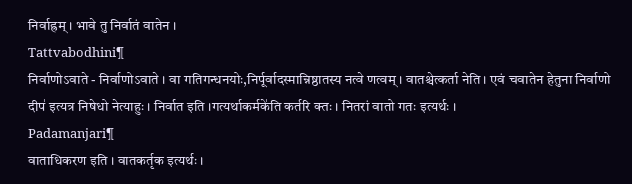निर्वाह्रम् । भावे तु निर्वातं वातेन ।
Tattvabodhini¶
निर्वाणोऽवाते - निर्वाणोऽवाते । वा गतिगन्धनयोः,निर्पूर्वादस्मान्निष्ठातस्य नत्वे णत्वम् । वातश्चेत्कर्ता नेति । एवं चवातेन हेतुना निर्वाणो दीप॑ इत्यत्र निषेधो नेत्याहुः । निर्वात इति ।गत्यर्थाकर्मके॑ति कर्तरि क्तः । नितरां वातो गतः इत्यर्थः ।
Padamanjari¶
वाताधिकरण इति । वातकर्तृक इत्यर्थः ।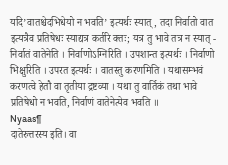यदि’वातश्चेदभिधेयो न भवति’ इत्यर्थः स्यात्, तदा निर्वातो वात इत्यत्रैव प्रतिषेधः स्याद्यत्र कर्तरि क्तः; यत्र तु भावे तत्र न स्यात् - निर्वातं वातेनेति । निर्वाणोऽग्निरिति । उपशान्त इत्यर्थः । निर्वाणो भिक्षुरिति । उपरत इत्यर्थः । वातस्तु करणमिति । यथासम्भवं करणत्वे हेतौ वा तृतीया द्रष्टव्या । यथा तु वार्तिकं तथा भावे प्रतिषेधो न भवति, निर्वाणं वातेनेत्येव भवति ॥
Nyaas¶
दातेरुत्तरस्य इति। वा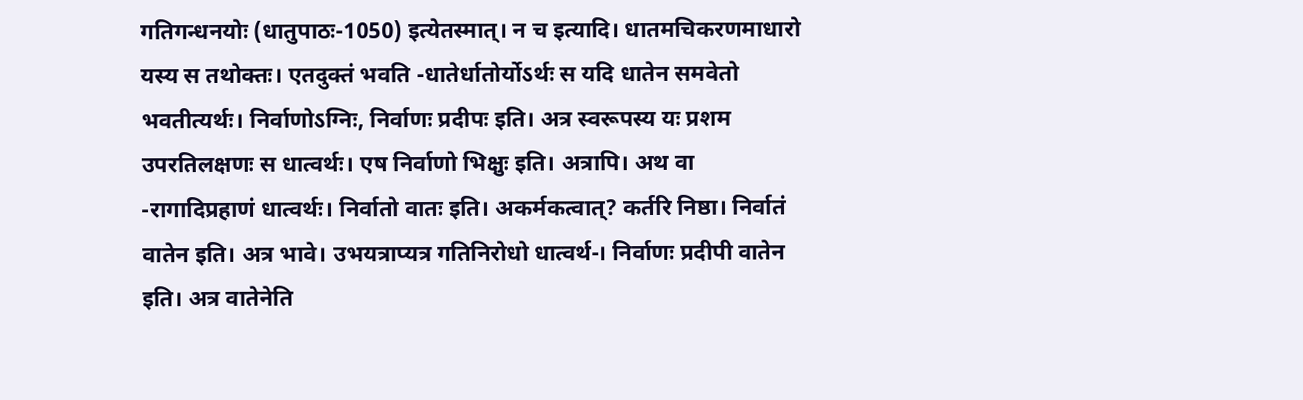गतिगन्धनयोः (धातुपाठः-1050) इत्येतस्मात्। न च इत्यादि। धातमचिकरणमाधारो यस्य स तथोक्तः। एतदुक्तं भवति -धातेर्धातोर्योऽर्थः स यदि धातेन समवेतो भवतीत्यर्थः। निर्वाणोऽग्निः, निर्वाणः प्रदीपः इति। अत्र स्वरूपस्य यः प्रशम उपरतिलक्षणः स धात्वर्थः। एष निर्वाणो भिक्षुः इति। अत्रापि। अथ वा -रागादिप्रहाणं धात्वर्थः। निर्वातो वातः इति। अकर्मकत्वात्? कर्तरि निष्ठा। निर्वातं वातेन इति। अत्र भावे। उभयत्राप्यत्र गतिनिरोधो धात्वर्थ-। निर्वाणः प्रदीपी वातेन इति। अत्र वातेनेति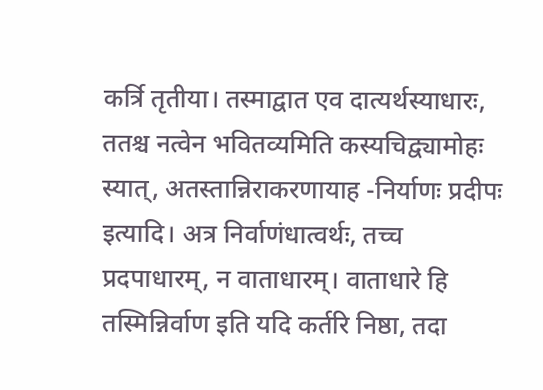कर्त्रि तृतीया। तस्माद्वात एव दात्यर्थस्याधारः, ततश्च नत्वेन भवितव्यमिति कस्यचिद्व्यामोहः स्यात्, अतस्तान्निराकरणायाह -निर्याणः प्रदीपः इत्यादि। अत्र निर्वाणंधात्वर्थः, तच्च प्रदपाधारम्, न वाताधारम्। वाताधारे हि तस्मिन्निर्वाण इति यदि कर्तरि निष्ठा, तदा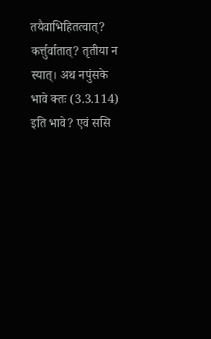तयैवाभिहितत्वात्? कर्त्तुर्वातात्? तृतीया न स्यात्। अथ नपुंसके भावे क्तः (3.3.114) इति भावे? एवं ससि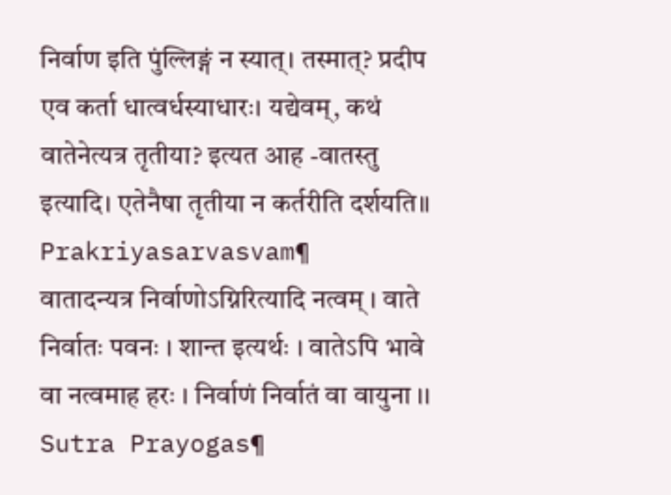निर्वाण इति पुंल्लिङ्गं न स्यात्। तस्मात्? प्रदीप एव कर्ता धात्वर्धस्याधारः। यद्येवम्, कथं वातेनेत्यत्र तृतीया? इत्यत आह -वातस्तु इत्यादि। एतेनैषा तृतीया न कर्तरीति दर्शयति॥
Prakriyasarvasvam¶
वातादन्यत्र निर्वाणोऽग्निरित्यादि नत्वम् । वाते निर्वातः पवनः । शान्त इत्यर्थः । वातेऽपि भावे वा नत्वमाह हरः । निर्वाणं निर्वातं वा वायुना ।।
Sutra Prayogas¶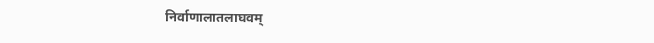निर्वाणालातलाघवम्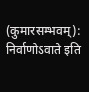(कुमारसम्भवम्): निर्वाणोऽवाते इति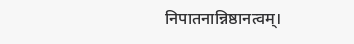निपातनान्निष्ठानत्वम्।